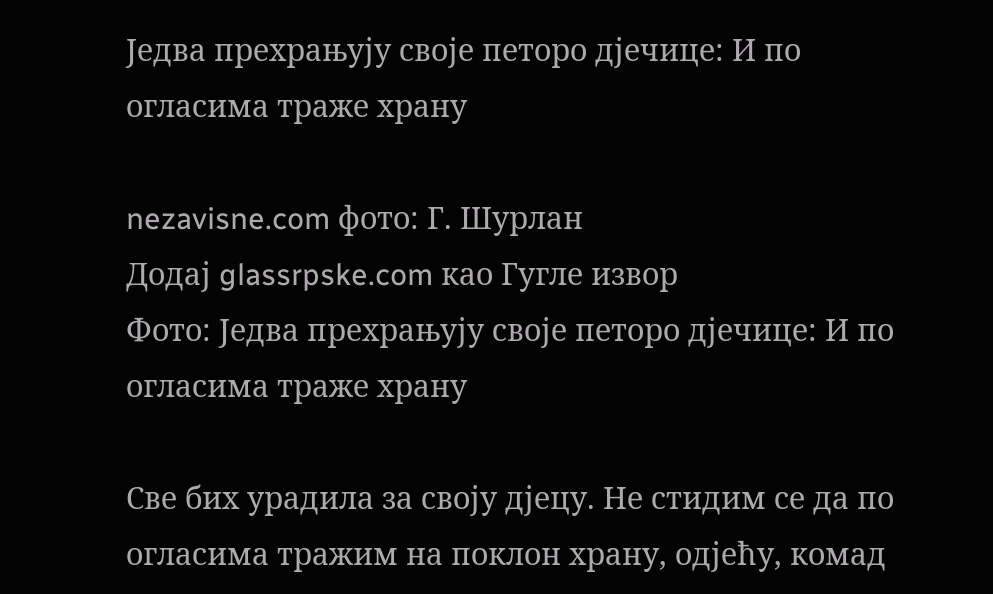Једва прехрањују своје петоро дјечице: И по огласима траже храну

nezavisne.com фото: Г. Шурлан
Додај glassrpske.com као Гугле извор
Фото: Једва прехрањују своје петоро дјечице: И по огласима траже храну

Све бих урадила за своју дјецу. Не стидим се да по огласима тражим на поклон храну, одјећу, комад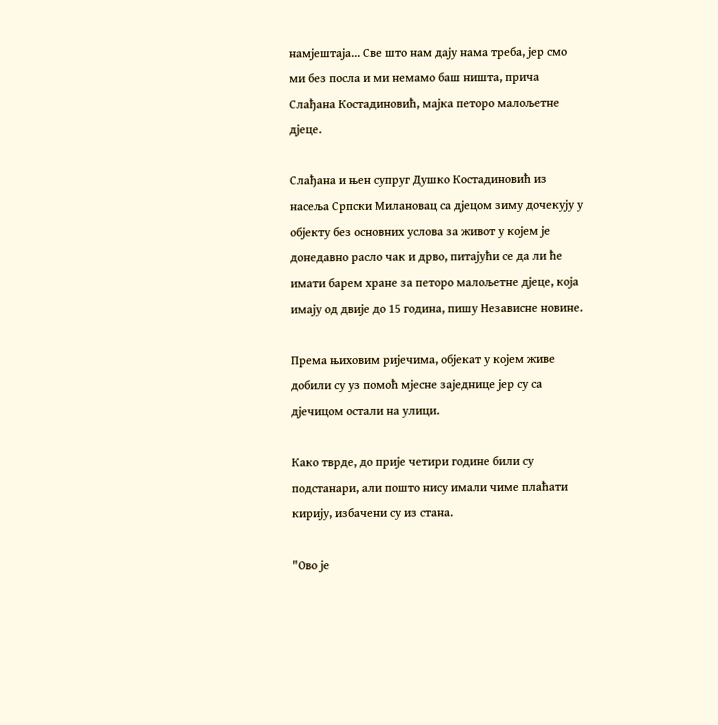намјештаја... Све што нам дају нама треба, јер смо ми без посла и ми немамо баш ништа, прича Слађана Костадиновић, мајка петоро малољетне дјеце.

Слађана и њен супруг Душко Костадиновић из насеља Српски Милановац са дјецом зиму дочекују у објекту без основних услова за живот у којем је донедавно расло чак и дрво, питајући се да ли ће имати барем хране за петоро малољетне дјеце, која имају од двије до 15 година, пишу Независне новине.

Према њиховим ријечима, објекат у којем живе добили су уз помоћ мјесне заједнице јер су са дјечицом остали на улици.

Како тврде, до прије четири године били су подстанари, али пошто нису имали чиме плаћати кирију, избачени су из стана.

"Ово је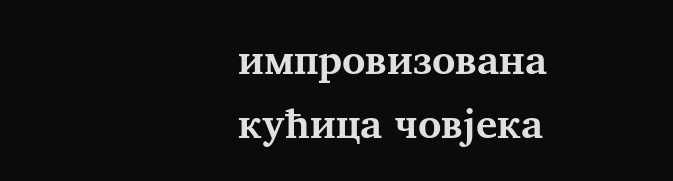импровизована кућица човјека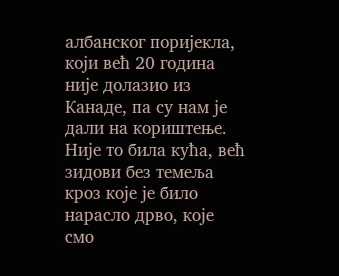албанског поријекла, који већ 20 година није долазио из Канаде, па су нам је дали на кориштење. Није то била кућа, већ зидови без темеља кроз које је било нарасло дрво, које смо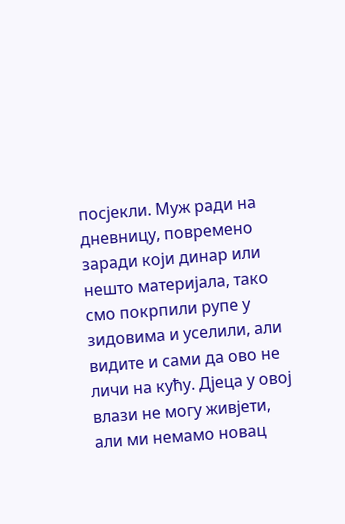посјекли. Муж ради на дневницу, повремено заради који динар или нешто материјала, тако смо покрпили рупе у зидовима и уселили, али видите и сами да ово не личи на кућу. Дјеца у овој влази не могу живјети, али ми немамо новац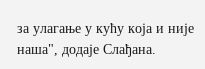за улагање у кућу која и није наша", додаје Слађана.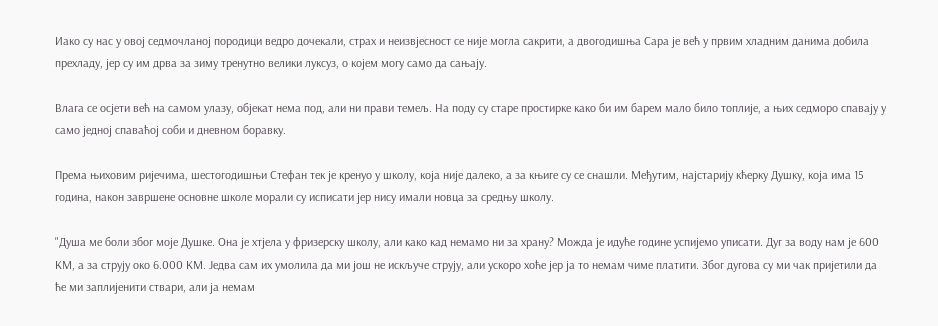Иако су нас у овој седмочланој породици ведро дочекали, страх и неизвјесност се није могла сакрити, а двогодишња Сара је већ у првим хладним данима добила прехладу, јер су им дрва за зиму тренутно велики луксуз, о којем могу само да сањају.

Влага се осјети већ на самом улазу, објекат нема под, али ни прави темељ. На поду су старе простирке како би им барем мало било топлије, а њих седморо спавају у само једној спаваћој соби и дневном боравку.

Према њиховим ријечима, шестогодишњи Стефан тек је кренуо у школу, која није далеко, а за књиге су се снашли. Међутим, најстарију кћерку Душку, која има 15 година, након завршене основне школе морали су исписати јер нису имали новца за средњу школу.

"Душа ме боли због моје Душке. Она је хтјела у фризерску школу, али како кад немамо ни за храну? Можда је идуће године успијемо уписати. Дуг за воду нам је 600 КМ, а за струју око 6.000 КМ. Једва сам их умолила да ми још не искључе струју, али ускоро хоће јер ја то немам чиме платити. Због дугова су ми чак пријетили да ће ми заплијенити ствари, али ја немам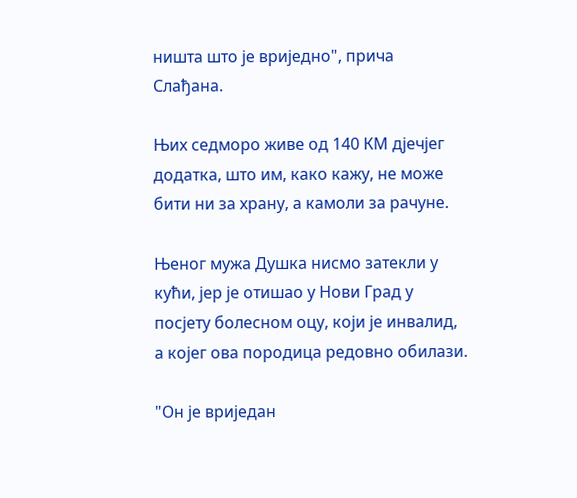ништа што је вриједно", прича Слађана.

Њих седморо живе од 140 КМ дјечјег додатка, што им, како кажу, не може бити ни за храну, а камоли за рачуне.

Њеног мужа Душка нисмо затекли у кући, јер је отишао у Нови Град у посјету болесном оцу, који је инвалид, а којег ова породица редовно обилази.

"Он је вриједан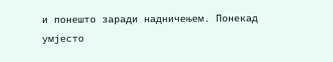и понешто заради надничењем. Понекад умјесто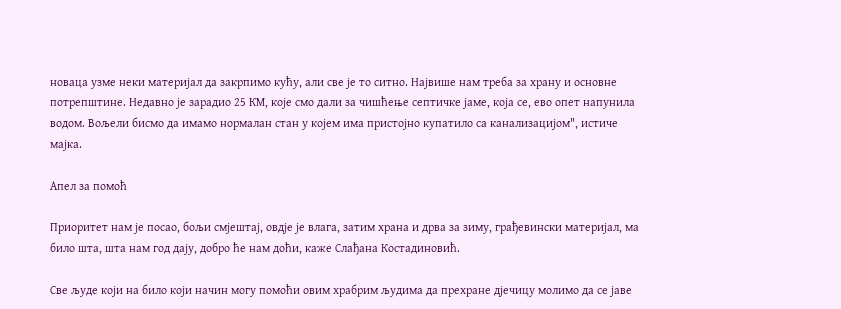новаца узме неки материјал да закрпимо кућу, али све је то ситно. Највише нам треба за храну и основне потрепштине. Недавно је зарадио 25 КМ, које смо дали за чишћење септичке јаме, која се, ево опет напунила водом. Вољели бисмо да имамо нормалан стан у којем има пристојно купатило са канализацијом", истиче мајка.

Апел за помоћ

Приоритет нам је посао, бољи смјештај, овдје је влага, затим храна и дрва за зиму, грађевински материјал, ма било шта, шта нам год дају, добро ће нам доћи, каже Слађана Костадиновић.

Све људе који на било који начин могу помоћи овим храбрим људима да прехране дјечицу молимо да се јаве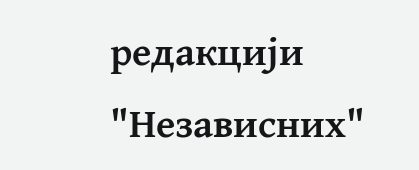редакцији "Независних"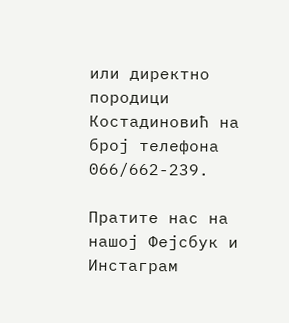или директно породици Костадиновић на број телефона 066/662-239.

Пратите нас на нашој Фејсбук и Инстаграм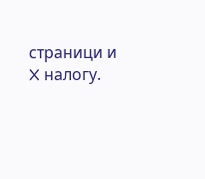страници и X налогу.